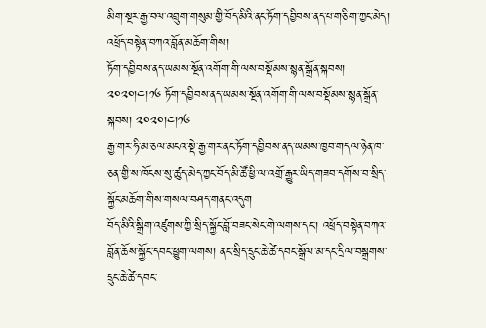མིག་སྔར་རྒྱ་བལ་འབྲུག་གསུམ་གྱི་བོད་མིའི་ནང་ཏོག་དབྱིབས་ནད་པ་གཅིག་ཀྱང་མེད། འཕྲོད་བསྟེན་བཀའ་བློན་མཆོག་གིས།
ཏོག་དབྱིབས་ནད་ཡམས་སྔོན་འགོག་གི་ལས་བསྡོམས་སྙན་སྒྲོན་སྐབས། ༢༠༢༠།༤།༡༦ ཏོག་དབྱིབས་ནད་ཡམས་སྔོན་འགོག་གི་ལས་བསྡོམས་སྙན་སྒྲོན་སྐབས། ༢༠༢༠།༤།༡༦
རྒྱ་གར་ཧི་མ་ཅལ་མངའ་སྡེ་རྒྱ་གར་ནང་ཏོག་དབྱིབས་ནད་ཡམས་ཁྱབ་གདལ་ཉེན་ཁ་ཅན་གྱི་ས་ཁོངས་སུ་ཚུད་མེད་ཀྱང་བོད་མི་ཚོ་ཕྱི་ལ་འགྲོ་རྒྱུར་ཡིད་གཟབ་དགོས་བ་སྲིད་སྐྱོང་མཆོག་གིས་གསལ་བཤད་གནང་འདུག
བོད་མིའི་སྒྲིག་འཛུགས་ཀྱི་སྲིད་སྐྱོང་བློ་བཟང་སེང་གེ་ལགས་དང་། འཕྲོད་བསྟེན་བཀའ་བློན་ཆོས་སྐྱོང་དབང་ཕྱུག་ལགས། ནང་སྲིད་དྲུང་ཆེ་ཚེ་དབང་སྒྲོལ་མ་དང་དྲིལ་བསྒྲགས་དྲུང་ཆེ་ཚེ་དབང་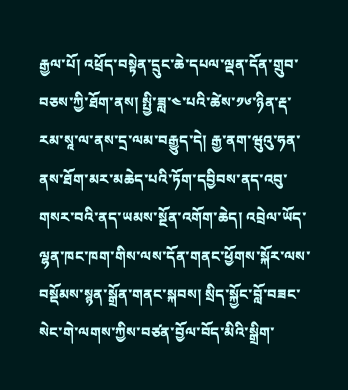རྒྱལ་པོ། འཕྲོད་བསྟེན་དྲུང་ཆེ་དཔལ་ལྡན་དོན་གྲུབ་བཅས་ཀྱི་ཐོག་ནས། སྤྱི་ཟླ་༤་པའི་ཚེས་༡༦་ཉིན་རྡ་རམ་སཱ་ལ་ནས་དྲ་ལམ་བརྒྱུད་དེ། རྒྱ་ནག་ཝུའུ་ཧན་ནས་ཐོག་མར་མཆེད་པའི་ཏོག་དབྱིབས་ནད་འབུ་གསར་བའི་ནད་ཡམས་སྔོན་འགོག་ཆེད། འབྲེལ་ཡོད་ལྷན་ཁང་ཁག་གིས་ལས་དོན་གནང་ཕྱོགས་སྐོར་ལས་བསྡོམས་སྙན་སྒྲོན་གནང་སྐབས། སྲིད་སྐྱོང་བློ་བཟང་སེང་གེ་ལགས་ཀྱིས་བཙན་བྱོལ་བོད་མིའི་སྒྲིག་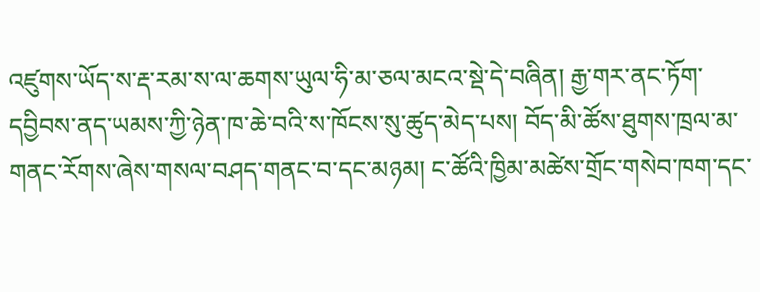འཛུགས་ཡོད་ས་རྡ་རམ་ས་ལ་ཆགས་ཡུལ་ཧི་མ་ཅལ་མངའ་སྡེ་དེ་བཞིན། རྒྱ་གར་ནང་ཏོག་དབྱིབས་ནད་ཡམས་ཀྱི་ཉེན་ཁ་ཆེ་བའི་ས་ཁོངས་སུ་ཚུད་མེད་པས། བོད་མི་ཚོས་ཐུགས་ཁྲལ་མ་གནང་རོགས་ཞེས་གསལ་བཤད་གནང་བ་དང་མཉམ། ང་ཚོའི་ཁྱིམ་མཚེས་གྲོང་གསེབ་ཁག་དང་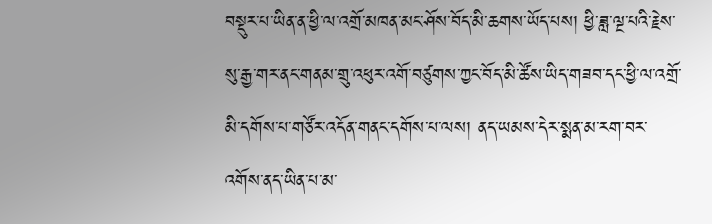བསྡུར་པ་ཡིན་ན་ཕྱི་ལ་འགྲོ་མཁན་མང་ཤོས་བོད་མི་ཆགས་ཡོད་པས། ཕྱི་ཟླ་ལྔ་པའི་རྗེས་སུ་རྒྱ་གར་ནང་གནམ་གྲུ་འཕུར་འགོ་བཙུགས་ཀྱང་བོད་མི་ཚོས་ཡིད་གཟབ་དང་ཕྱི་ལ་འགྲོ་མི་དགོས་པ་གཙོར་འདོན་གནང་དགོས་པ་ལས། ནད་ཡམས་དེར་སྨན་མ་རག་བར་འགོས་ནད་ཡིན་པ་མ་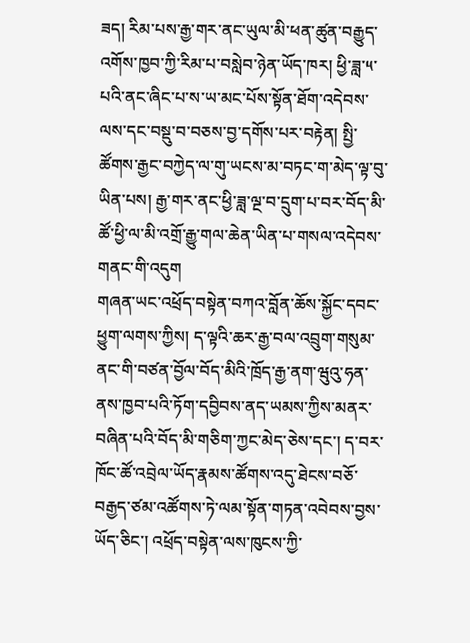ཟད། རིམ་པས་རྒྱ་གར་ནང་ཡུལ་མི་ཕན་ཚུན་བརྒྱུད་འགོས་ཁྱབ་ཀྱི་རིམ་པ་བསླེབ་ཉེན་ཡོད་ཁར། ཕྱི་ཟླ་༥་པའི་ནང་ཞིང་པ་ས་ཡ་མང་པོས་སྟོན་ཐོག་འདེབས་ལས་དང་བསྡུ་བ་བཅས་བྱ་དགོས་པར་བརྟེན། སྤྱི་ཚོགས་རྒྱང་བཀྱེད་ལ་གུ་ཡངས་མ་བཏང་ག་མེད་ལྟ་བུ་ཡིན་པས། རྒྱ་གར་ནང་ཕྱི་ཟླ་ལྔ་བ་དྲུག་པ་བར་བོད་མི་ཚོ་ཕྱི་ལ་མི་འགྲོ་རྒྱུ་གལ་ཆེན་ཡིན་པ་གསལ་འདེབས་གནང་གི་འདུག
གཞན་ཡང་འཕྲོད་བསྟེན་བཀའ་བློན་ཆོས་སྐྱོང་དབང་ཕྱུག་ལགས་ཀྱིས། ད་ལྟའི་ཆར་རྒྱ་བལ་འབྲུག་གསུམ་ནང་གི་བཙན་བྱོལ་བོད་མིའི་ཁྲོད་རྒྱ་ནག་ཝུའུ་ཧན་ནས་ཁྱབ་པའི་ཏོག་དབྱིབས་ནད་ཡམས་ཀྱིས་མནར་བཞིན་པའི་བོད་མི་གཅིག་ཀྱང་མེད་ཅེས་དང་། ད་བར་ཁོང་ཚོ་འབྲེལ་ཡོད་རྣམས་ཚོགས་འདུ་ཐེངས་བཅོ་བརྒྱད་ཙམ་འཚོགས་ཏེ་ལམ་སྟོན་གཏན་འབེབས་བྱས་ཡོད་ཅིང་། འཕྲོད་བསྟེན་ལས་ཁུངས་ཀྱི་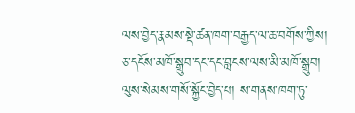ལས་བྱེད་རྣམས་སྡེ་ཚན་ཁག་བརྒྱད་ལ་ཆ་བགོས་ཀྱིས། ཅ་དངོས་མཁོ་སྒྲུབ་དང་དང་བླངས་ལས་མི་མཁོ་སྒྲུབ། ལུས་སེམས་གསོ་སྐྱོང་བྱེད་པ། ས་གནས་ཁག་ཏུ་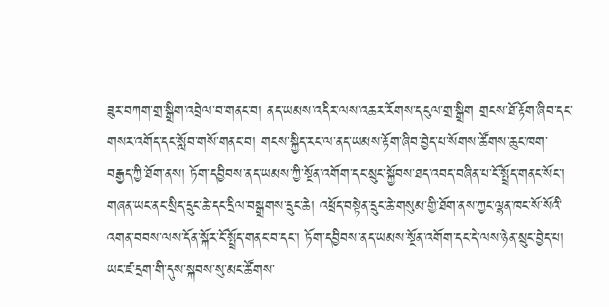ཟུར་བཀག་གྲ་སྒྲིག་འབྲེལ་བ་གནང་བ། ནད་ཡམས་འདིར་ལས་འཆར་རོགས་དངུལ་གྲ་སྒྲིག གྲངས་ཐོ་རྟོག་ཞིབ་དང་གསར་འགོད་དང་སློབ་གསོ་གནང་བ། གངས་སྐྱིད་རང་ལ་ནད་ཡམས་རྟོག་ཞིབ་བྱེད་པ་སོགས་ཚོགས་ཆུང་ཁག་བརྒྱད་ཀྱི་ཐོག་ནས། ཏོག་དབྱིབས་ནད་ཡམས་ཀྱི་སྔོན་འགོག་དང་སྲུང་སྐྱོབས་ཐད་འབད་བཞིན་པ་ངོ་སྤྲོད་གནང་སོང་།
གཞན་ཡང་ནང་སྲིད་དྲུང་ཆེ་དང་དྲིལ་བསྒྲགས་དྲུང་ཆེ། འཕྲོད་བསྟེན་དྲུང་ཆེ་གསུམ་གྱི་ཐོག་ནས་ཀྱང་ལྷན་ཁང་སོ་སོའི་འགན་བབས་ལས་དོན་སྐོར་ངོ་སྤྲོད་གནང་བ་དང་། ཏོག་དབྱིབས་ནད་ཡམས་སྔོན་འགོག་དང་དེ་ལས་ཉེན་སྲུང་བྱེད་པ། ཡང་ཛ་དྲག་གི་དུས་སྐབས་སུ་མང་ཚོགས་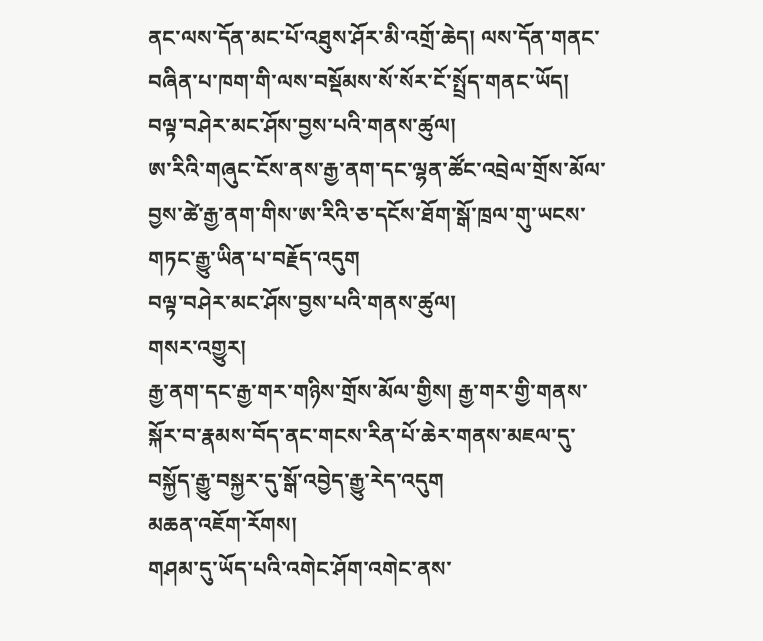ནང་ལས་དོན་མང་པོ་འཐུས་ཤོར་མི་འགྲོ་ཆེད། ལས་དོན་གནང་བཞིན་པ་ཁག་གི་ལས་བསྡོམས་སོ་སོར་ངོ་སྤྲོད་གནང་ཡོད།
བལྟ་བཤེར་མང་ཤོས་བྱས་པའི་གནས་ཚུལ།
ཨ་རིའི་གཞུང་ངོས་ནས་རྒྱ་ནག་དང་ལྷན་ཚོང་འབྲེལ་གྲོས་མོལ་བྱས་ཚེ་རྒྱ་ནག་གིས་ཨ་རིའི་ཅ་དངོས་ཐོག་སྒོ་ཁྲལ་གུ་ཡངས་གཏང་རྒྱུ་ཡིན་པ་བརྗོད་འདུག
བལྟ་བཤེར་མང་ཤོས་བྱས་པའི་གནས་ཚུལ།
གསར་འགྱུར།
རྒྱ་ནག་དང་རྒྱ་གར་གཉིས་གྲོས་མོལ་གྱིས། རྒྱ་གར་གྱི་གནས་སྐོར་བ་རྣམས་བོད་ནང་གངས་རིན་པོ་ཆེར་གནས་མཇལ་དུ་བསྐྱོད་རྒྱུ་བསྐྱར་དུ་སྒོ་འབྱེད་རྒྱུ་རེད་འདུག
མཆན་འཇོག་རོགས།
གཤམ་དུ་ཡོད་པའི་འགེང་ཤོག་འགེང་ནས་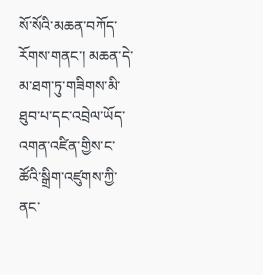སོ་སོའི་མཆན་བཀོད་རོགས་གནང་། མཆན་དེ་མ་ཐག་ཏུ་གཟིགས་མི་ཐུབ་པ་དང་འབྲེལ་ཡོད་འགན་འཛིན་གྱིས་ང་ཚོའི་སྒྲིག་འཛུགས་ཀྱི་ནང་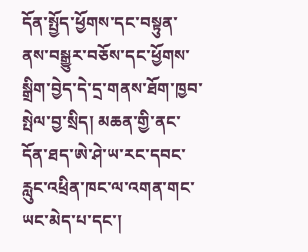དོན་སྤྱོད་ཕྱོགས་དང་བསྟུན་ནས་བསྒྱུར་བཅོས་དང་ཕྱོགས་སྒྲིག་བྱེད་དེ་དྲ་གནས་ཐོག་ཁྱབ་སྤེལ་བྱ་སྲིད། མཆན་གྱི་ནང་དོན་ཐད་ཨེ་ཤེ་ཡ་རང་དབང་རླུང་འཕྲིན་ཁང་ལ་འགན་གང་ཡང་མེད་པ་དང་།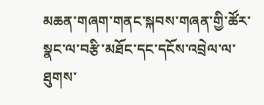མཆན་གཞག་གནང་སྐབས་གཞན་གྱི་ཚོར་སྣང་ལ་བརྩི་མཐོང་དང་དངོས་འབྲེལ་ལ་ཐུགས་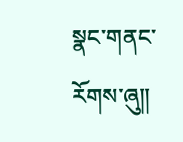སྣང་གནང་རོགས་ཞུ༎